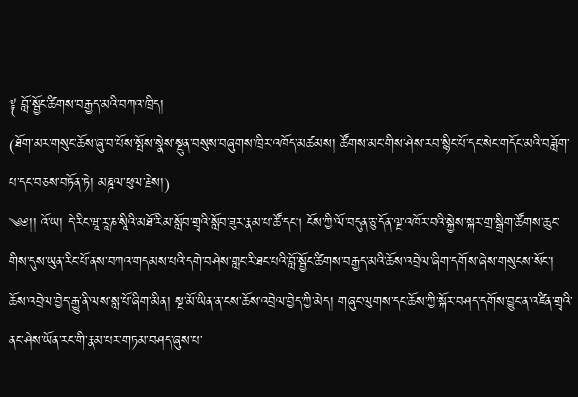༈ བློ་སྦྱོང་ཚིགས་བརྒྱད་མའི་བཀའ་ཁྲིད།
(ཐོག་མར་གསུང་ཆོས་ཞུ་བ་པོས་སྤོས་སྣེས་སྔུན་བསུས་བཞུགས་ཁྲིར་འཁོད་མཚམས། ཚོགས་མང་གིས་ཤེས་རབ་སྙིང་པོ་དང་སེང་གདོང་མའི་བཟློག་པ་དང་བཅས་བཏོན་ཏེ། མཎྜལ་ཕུལ་རྗེས།)
༄༅།། འོ་ཡ། དེ་རིང་ཝཱ་རཱ་ཎ་སཱིའི་མཐོ་རིམ་སློབ་གྲྭའི་སློབ་ཟུར་རྣམ་པ་ཚོ་དང། ངོས་ཀྱི་ལོ་བདུན་ཅུ་དོན་ལྔ་འཁོར་བའི་སྐྱེས་སྐར་གྲ་སྒྲིག་ཚོགས་ཆུང་གིས་དུས་ཡུན་རིང་པོ་ནས་བཀའ་གདམས་པའི་དགེ་བཤེས་གླང་རི་ཐང་པའི་བློ་སྦྱོང་ཚིགས་བརྒྱད་མའི་ཆོས་འབྲེལ་ཞིག་དགོས་ཞེས་གསུངས་སོང་། ཆོས་འབྲེལ་བྱེད་རྒྱུ་ནི་ལས་སླ་པོ་ཞིག་མིན། སྔ་མོ་ཡིན་ན་ངས་ཆོས་འབྲེལ་བྱེད་ཀྱི་མེད། གཞུང་ལུགས་དང་ཆོས་ཀྱི་སྐོར་བཤད་དགོས་བྱུང་ན་འཛིན་གྲྭའི་ནང་ཤེས་ཡོན་རང་གི་རྣམ་པར་གཏམ་བཤད་ཞུས་པ་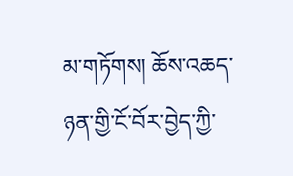མ་གཏོགས། ཆོས་འཆད་ཉན་གྱི་ངོ་བོར་བྱེད་ཀྱི་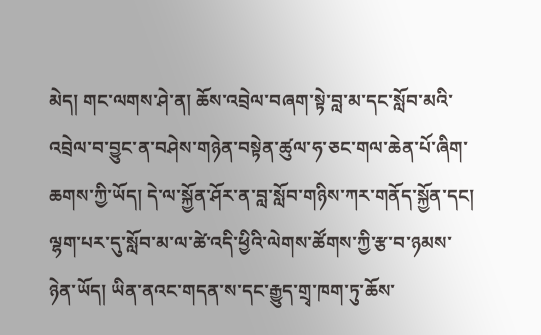མེད། གང་ལགས་ཤེ་ན། ཆོས་འབྲེལ་བཞག་སྟེ་བླ་མ་དང་སློབ་མའི་འབྲེལ་བ་བྱུང་ན་བཤེས་གཉེན་བསྟེན་ཚུལ་ཧ་ཅང་གལ་ཆེན་པོ་ཞིག་ཆགས་ཀྱི་ཡོད། དེ་ལ་སྐྱོན་ཤོར་ན་བླ་སློབ་གཉིས་ཀར་གནོད་སྐྱོན་དང། ལྷག་པར་དུ་སློབ་མ་ལ་ཚེ་འདི་ཕྱིའི་ལེགས་ཚོགས་ཀྱི་རྩ་བ་ཉམས་ཉེན་ཡོད། ཡིན་ནའང་གདན་ས་དང་རྒྱུད་གྲྭ་ཁག་ཏུ་ཆོས་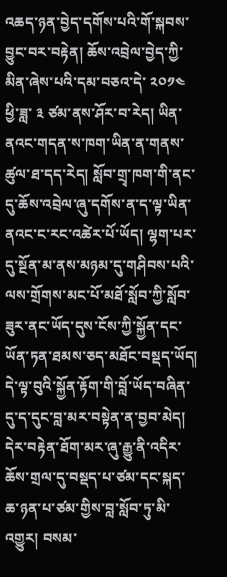འཆད་ཉན་བྱེད་དགོས་པའི་གོ་སྐབས་བྱུང་བར་བརྟེན། ཆོས་འབྲེལ་བྱེད་ཀྱི་མིན་ཞེས་པའི་དམ་བཅའ་དེ་ ༢༠༡༤ ཕྱི་ཟླ་ ༣ ཙམ་ནས་ཤོར་བ་རེད། ཡིན་ནའང་གདན་ས་ཁག་ཡིན་ན་གནས་ཚུལ་ཐ་དད་རེད། སློབ་གྲྭ་ཁག་གི་ནང་དུ་ཆོས་འབྲེལ་ཞུ་དགོས་ན་ད་ལྟ་ཡིན་ནའང་ང་རང་འཚེར་པོ་ཡོད། ལྷག་པར་དུ་སྔོན་མ་ནས་མཉམ་དུ་གཤིབས་པའི་ལས་གྲོགས་མང་པོ་མཐོ་སློབ་ཀྱི་སློབ་ཟུར་ནང་ཡོད་དུས་ངོས་ཀྱི་སྐྱོན་དང་ཡོན་ཏན་ཐམས་ཅད་མཐོང་བསྡད་ཡོད། དེ་ལྟ་བུའི་སྐྱོན་རྟོག་གི་བློ་ཡོད་བཞིན་དུ་ད་དུང་བླ་མར་བསྟེན་ན་བྱབ་མེད། དེར་བརྟེན་ཐོག་མར་ཞུ་རྒྱུ་ནི་འདིར་ཆོས་གྲལ་དུ་བསྡད་པ་ཙམ་དང་སྐད་ཆ་ཉན་པ་ཙམ་གྱིས་བླ་སློབ་ཏུ་མི་འགྱུར། བསམ་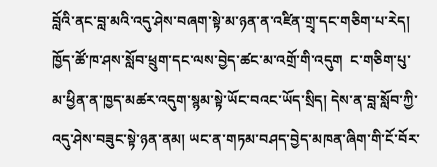བློའི་ནང་བླ་མའི་འདུ་ཤེས་བཞག་སྟེ་མ་ཉན་ན་འཛིན་གྲྭ་དང་གཅིག་པ་རེད། ཁྱོད་ཚོ་ཁ་ཤས་སློབ་ཕྲུག་དང་ལས་བྱེད་ཚང་མ་འགྲོ་གི་འདུག  ང་གཅིག་པུ་མ་ཕྱིན་ན་ཁྱད་མཚར་འདུག་སྙམ་སྟེ་ཡོང་བའང་ཡོད་སྲིད། དེས་ན་བླ་སློབ་ཀྱི་འདུ་ཤེས་བཟུང་སྟེ་ཉན་ནམ། ཡང་ན་གཏམ་བཤད་བྱེད་མཁན་ཞིག་གི་ངོ་བོར་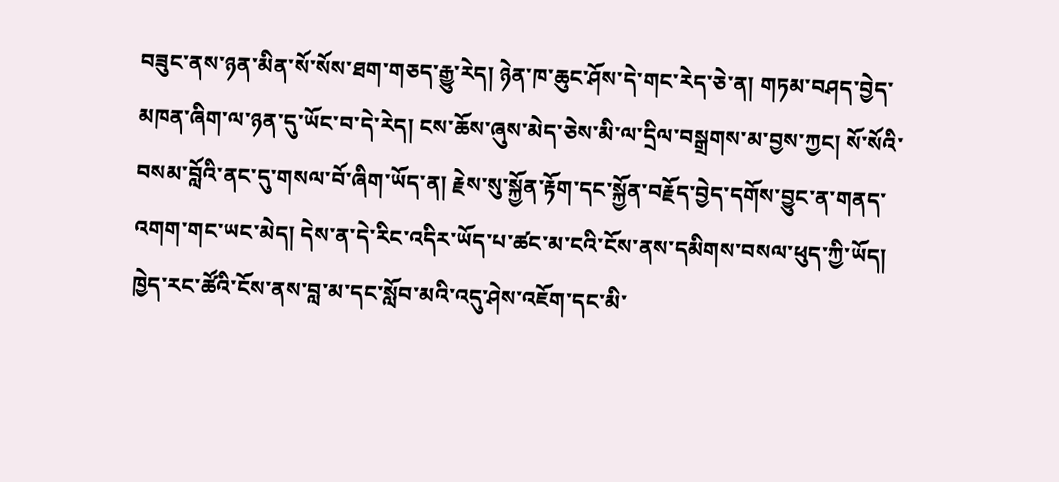བཟུང་ནས་ཉན་མིན་སོ་སོས་ཐག་གཅད་རྒྱུ་རེད། ཉེན་ཁ་ཆུང་ཤོས་དེ་གང་རེད་ཅེ་ན། གཏམ་བཤད་བྱེད་མཁན་ཞིག་ལ་ཉན་དུ་ཡོང་བ་དེ་རེད། ངས་ཆོས་ཞུས་མེད་ཅེས་མི་ལ་དྲིལ་བསྒྲགས་མ་བྱས་ཀྱང། སོ་སོའི་བསམ་བློའི་ནང་དུ་གསལ་བོ་ཞིག་ཡོད་ན། རྗེས་སུ་སྐྱོན་རྟོག་དང་སྐྱོན་བརྗོད་བྱེད་དགོས་བྱུང་ན་གནད་འགག་གང་ཡང་མེད། དེས་ན་དེ་རིང་འདིར་ཡོད་པ་ཚང་མ་ངའི་ངོས་ནས་དམིགས་བསལ་ཕུད་ཀྱི་ཡོད། ཁྱེད་རང་ཚོའི་ངོས་ནས་བླ་མ་དང་སློབ་མའི་འདུ་ཤེས་འཇོག་དང་མི་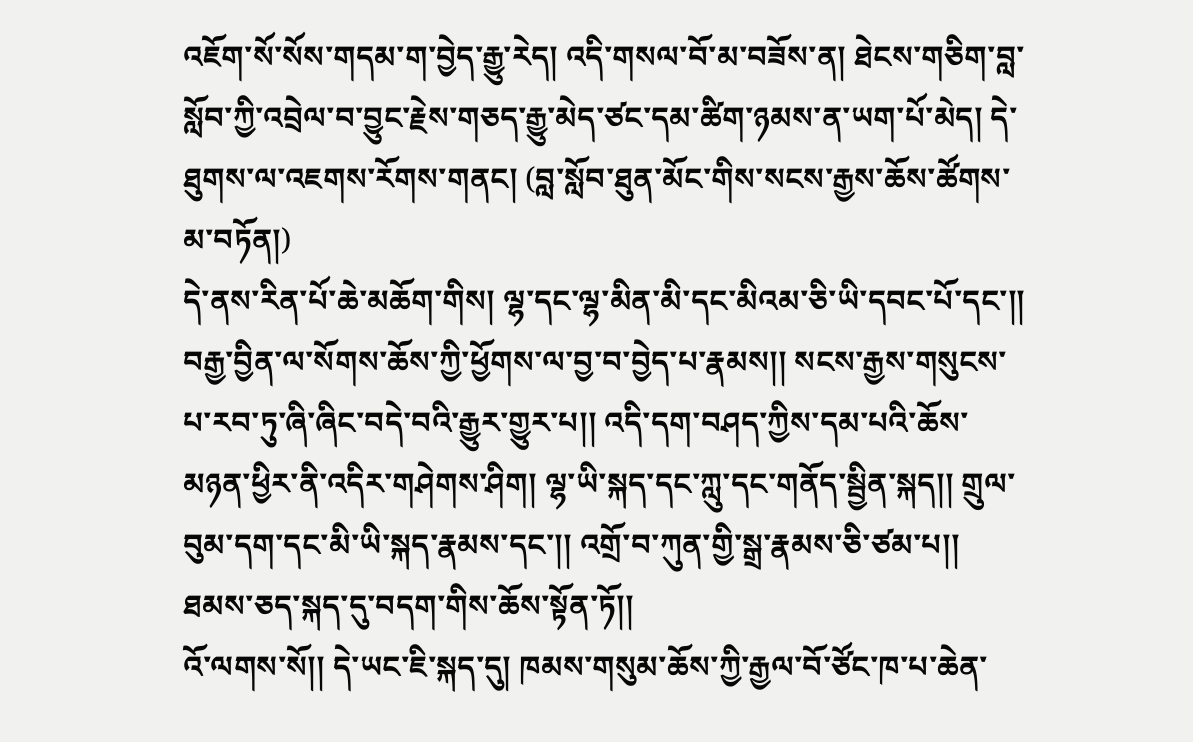འཇོག་སོ་སོས་གདམ་ག་བྱེད་རྒྱུ་རེད། འདི་གསལ་བོ་མ་བཟོས་ན། ཐེངས་གཅིག་བླ་སློབ་ཀྱི་འབྲེལ་བ་བྱུང་རྗེས་གཅད་རྒྱུ་མེད་ཙང་དམ་ཚིག་ཉམས་ན་ཡག་པོ་མེད། དེ་ཐུགས་ལ་འཇགས་རོགས་གནང། (བླ་སློབ་ཐུན་མོང་གིས་སངས་རྒྱས་ཆོས་ཚོགས་མ་བཏོན།)
དེ་ནས་རིན་པོ་ཆེ་མཆོག་གིས། ལྷ་དང་ལྷ་མིན་མི་དང་མིའམ་ཅི་ཡི་དབང་པོ་དང་།། བརྒྱ་བྱིན་ལ་སོགས་ཆོས་ཀྱི་ཕྱོགས་ལ་བྱ་བ་བྱེད་པ་རྣམས།། སངས་རྒྱས་གསུངས་པ་རབ་ཏུ་ཞི་ཞིང་བདེ་བའི་རྒྱུར་གྱུར་པ།། འདི་དག་བཤད་ཀྱིས་དམ་པའི་ཆོས་མཉན་ཕྱིར་ནི་འདིར་གཤེགས་ཤིག། ལྷ་ཡི་སྐད་དང་ཀླུ་དང་གནོད་སྦྱིན་སྐད།། གྲུལ་བུམ་དག་དང་མི་ཡི་སྐད་རྣམས་དང་།། འགྲོ་བ་ཀུན་གྱི་སྒྲ་རྣམས་ཅི་ཙམ་པ།། ཐམས་ཅད་སྐད་དུ་བདག་གིས་ཆོས་སྟོན་ཏོ།།
འོ་ལགས་སོ།། དེ་ཡང་ཇི་སྐད་དུ། ཁམས་གསུམ་ཆོས་ཀྱི་རྒྱལ་བོ་ཙོང་ཁ་པ་ཆེན་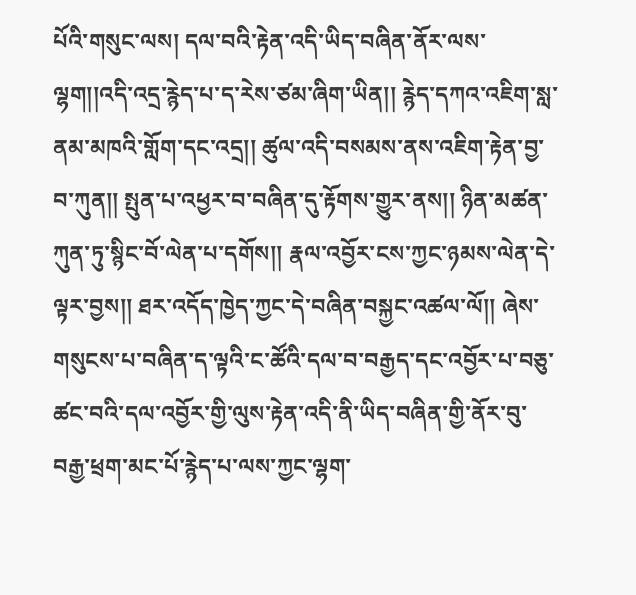པོའི་གསུང་ལས། དལ་བའི་རྟེན་འདི་ཡིད་བཞིན་ནོར་ལས་ལྷག།།འདི་འདྲ་རྙེད་པ་ད་རེས་ཙམ་ཞིག་ཡིན།། རྙེད་དཀའ་འཇིག་སླ་ནམ་མཁའི་གློག་དང་འདྲ།། ཚུལ་འདི་བསམས་ནས་འཇིག་རྟེན་བྱ་བ་ཀུན།། སྤུན་པ་འཕྱར་བ་བཞིན་དུ་རྟོགས་གྱུར་ནས།། ཉིན་མཚན་ཀུན་ཏུ་སྙིང་བོ་ལེན་པ་དགོས།། རྣལ་འབྱོར་ངས་ཀྱང་ཉམས་ལེན་དེ་ལྟར་བྱས།། ཐར་འདོད་ཁྱེད་ཀྱང་དེ་བཞིན་བསྐྱང་འཚལ་ལོ།། ཞེས་གསུངས་པ་བཞིན་ད་ལྟའི་ང་ཚོའི་དལ་བ་བརྒྱད་དང་འབྱོར་པ་བཅུ་ཚང་བའི་དལ་འབྱོར་གྱི་ལུས་རྟེན་འདི་ནི་ཡིད་བཞིན་གྱི་ནོར་བུ་བརྒྱ་ཕྲག་མང་པོ་རྙེད་པ་ལས་ཀྱང་ལྷག་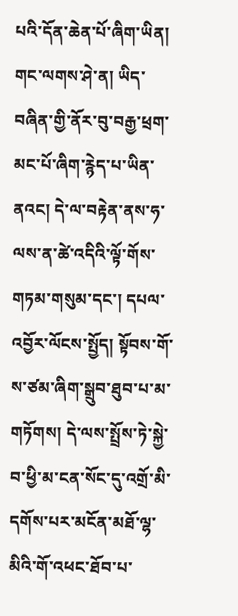པའི་དོན་ཆེན་པོ་ཞིག་ཡིན། གང་ལགས་ཤེ་ན། ཡིད་བཞིན་གྱི་ནོར་བུ་བརྒྱ་ཕྲག་མང་པོ་ཞིག་རྙེད་པ་ཡིན་ནའང། དེ་ལ་བརྟེན་ནས་ཧ་ལས་ན་ཚེ་འདིའི་ལྟོ་གོས་གཏམ་གསུམ་དང་། དཔལ་འབྱོར་ལོངས་སྤྱོད། སྟོབས་གོ་ས་ཙམ་ཞིག་སྒྲུབ་ཐུབ་པ་མ་གཏོགས། དེ་ལས་སྤྲོས་ཏེ་སྐྱེ་བ་ཕྱི་མ་ངན་སོང་དུ་འགྲོ་མི་དགོས་པར་མངོན་མཐོ་ལྷ་མིའི་གོ་འཕང་ཐོབ་པ་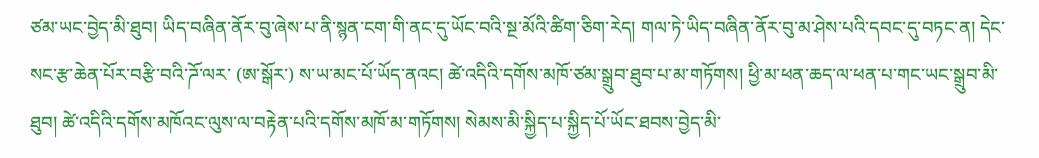ཙམ་ཡང་བྱེད་མི་ཐུབ། ཡིད་བཞིན་ནོར་བུ་ཞེས་པ་ནི་སྙན་ངག་གི་ནང་དུ་ཡོང་བའི་སྔ་མོའི་ཚིག་ཅིག་རེད། གལ་ཏེ་ཡིད་བཞིན་ནོར་བུ་མ་ཤེས་པའི་དབང་དུ་བཏང་ན། དེང་སང་རྩ་ཆེན་པོར་བརྩི་བའི་ཌོ་ལར་ (ཨ་སྒོར་) ས་ཡ་མང་པོ་ཡོད་ནའང། ཚེ་འདིའི་དགོས་མཁོ་ཙམ་སྒྲུབ་ཐུབ་པ་མ་གཏོགས། ཕྱི་མ་ཕན་ཆད་ལ་ཕན་པ་གང་ཡང་སྒྲུབ་མི་ཐུབ། ཚེ་འདིའི་དགོས་མཁོའང་ལུས་ལ་བརྟེན་པའི་དགོས་མཁོ་མ་གཏོགས། སེམས་མི་སྐྱིད་པ་སྐྱིད་པོ་ཡོང་ཐབས་བྱེད་མི་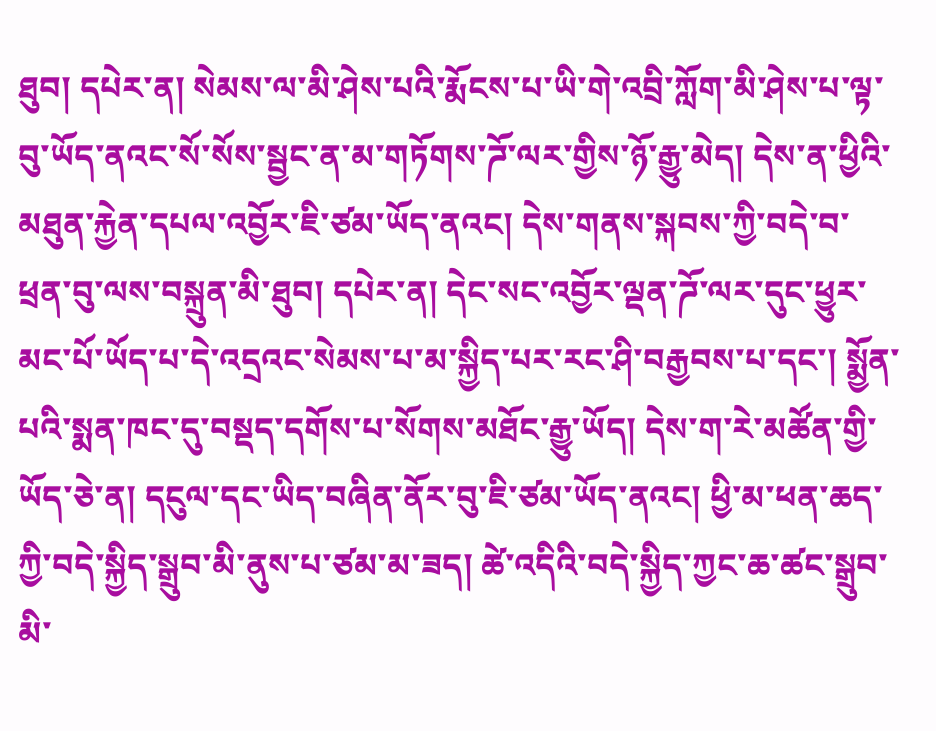ཐུབ། དཔེར་ན། སེམས་ལ་མི་ཤེས་པའི་རྨོངས་པ་ཡི་གེ་འབྲི་ཀློག་མི་ཤེས་པ་ལྟ་བུ་ཡོད་ནའང་སོ་སོས་སྦྱང་ན་མ་གཏོགས་ཌོ་ལར་གྱིས་ཉོ་རྒྱུ་མེད། དེས་ན་ཕྱིའི་མཐུན་རྐྱེན་དཔལ་འབྱོར་ཇི་ཙམ་ཡོད་ནའང། དེས་གནས་སྐབས་ཀྱི་བདེ་བ་ཕྲན་བུ་ལས་བསྐྲུན་མི་ཐུབ། དཔེར་ན། དེང་སང་འབྱོར་ལྡན་ཌོ་ལར་དུང་ཕྱུར་མང་པོ་ཡོད་པ་དེ་འདྲའང་སེམས་པ་མ་སྐྱིད་པར་རང་ཤི་བརྒྱབས་པ་དང་། སྨྱོན་པའི་སྨན་ཁང་དུ་བསྡད་དགོས་པ་སོགས་མཐོང་རྒྱུ་ཡོད། དེས་ག་རེ་མཚོན་གྱི་ཡོད་ཅེ་ན། དངུལ་དང་ཡིད་བཞིན་ནོར་བུ་ཇི་ཙམ་ཡོད་ནའང། ཕྱི་མ་ཕན་ཆད་ཀྱི་བདེ་སྐྱིད་སྒྲུབ་མི་ནུས་པ་ཙམ་མ་ཟད། ཚེ་འདིའི་བདེ་སྐྱིད་ཀྱང་ཆ་ཚང་སྒྲུབ་མི་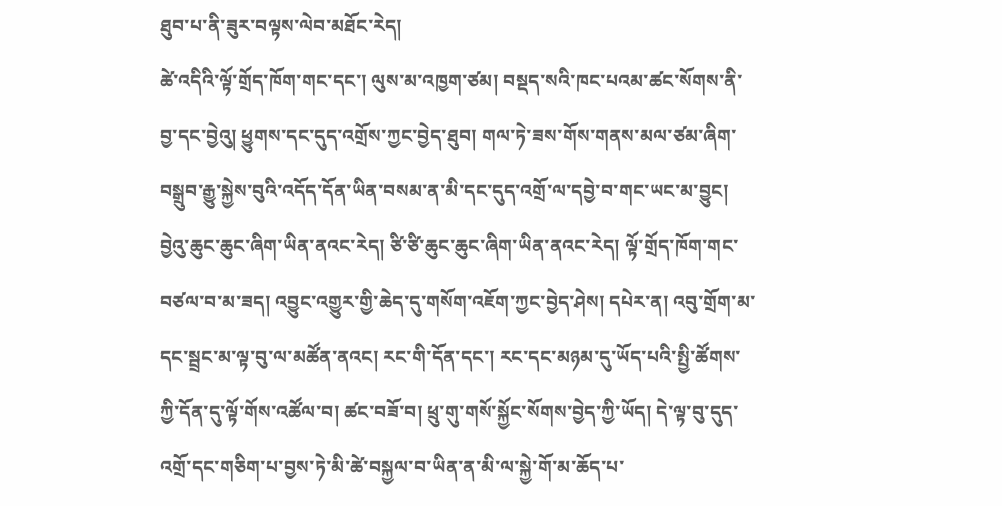ཐུབ་པ་ནི་ཟུར་བལྟས་ལེབ་མཐོང་རེད།
ཚེ་འདིའི་ལྟོ་གྲོད་ཁོག་གང་དང་། ལུས་མ་འཁྱག་ཙམ། བསྡད་སའི་ཁང་པའམ་ཚང་སོགས་ནི་བྱ་དང་བྱེའུ། ཕྱུགས་དང་དུད་འགྲོས་ཀྱང་བྱེད་ཐུབ། གལ་ཏེ་ཟས་གོས་གནས་མལ་ཙམ་ཞིག་བསྒྲུབ་རྒྱུ་སྐྱེས་བུའི་འདོད་དོན་ཡིན་བསམ་ན་མི་དང་དུད་འགྲོ་ལ་དབྱེ་བ་གང་ཡང་མ་བྱུང། བྱེའུ་ཆུང་ཆུང་ཞིག་ཡིན་ནའང་རེད། ཙི་ཙི་ཆུང་ཆུང་ཞིག་ཡིན་ནའང་རེད། ལྟོ་གྲོད་ཁོག་གང་བཙལ་བ་མ་ཟད། འབྱུང་འགྱུར་གྱི་ཆེད་དུ་གསོག་འཇོག་ཀྱང་བྱེད་ཤེས། དཔེར་ན། འབུ་གྲོག་མ་དང་སྦྲང་མ་ལྟ་བུ་ལ་མཚོན་ནའང། རང་གི་དོན་དང་། རང་དང་མཉམ་དུ་ཡོད་པའི་སྤྱི་ཚོགས་ཀྱི་དོན་དུ་ལྟོ་གོས་འཚོལ་བ། ཚང་བཟོ་བ། ཕྲུ་གུ་གསོ་སྐྱོང་སོགས་བྱེད་ཀྱི་ཡོད། དེ་ལྟ་བུ་དུད་འགྲོ་དང་གཅིག་པ་བྱས་ཏེ་མི་ཚེ་བསྐྱལ་བ་ཡིན་ན་མི་ལ་སྐྱེ་གོ་མ་ཆོད་པ་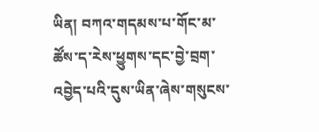ཡིན། བཀའ་གདམས་པ་གོང་མ་ཚོས་ད་རེས་ཕྱུགས་དང་བྱེ་བྲག་འབྱེད་པའི་དུས་ཡིན་ཞེས་གསུངས་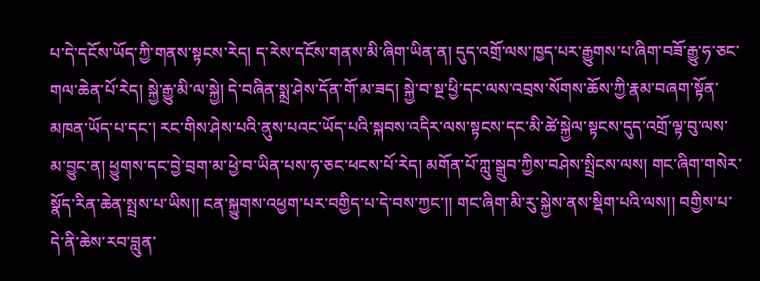པ་དེ་དངོས་ཡོད་ཀྱི་གནས་སྟངས་རེད། ད་རེས་དངོས་གནས་མི་ཞིག་ཡིན་ན། དུད་འགྲོ་ལས་ཁྱད་པར་རྒྱུགས་པ་ཞིག་བཟོ་རྒྱུ་ཧ་ཅང་གལ་ཆེན་པོ་རེད། སྐྱེ་རྒྱུ་མི་ལ་སྐྱེ། དེ་བཞིན་སྨྲ་ཤེས་དོན་གོ་མ་ཟད། སྐྱེ་བ་སྔ་ཕྱི་དང་ལས་འབྲས་སོགས་ཆོས་ཀྱི་རྣམ་བཞག་སྟོན་མཁན་ཡོད་པ་དང་། རང་གིས་ཤེས་པའི་ནུས་པའང་ཡོད་པའི་སྐབས་འདིར་ལས་སྟངས་དང་མི་ཚེ་སྐྱེལ་སྟངས་དུད་འགྲོ་ལྟ་བུ་ལས་མ་བྱུང་ན། ཕྱུགས་དང་བྱེ་བྲག་མ་ཕྱེ་བ་ཡིན་པས་ཧ་ཅང་ཕངས་པོ་རེད། མགོན་པོ་ཀླུ་སྒྲུབ་ཀྱིས་བཤེས་སྤྲིངས་ལས། གང་ཞིག་གསེར་སྣོད་རིན་ཆེན་སྤྲས་པ་ཡིས།། ངན་སྐྱུགས་འཕྱག་པར་བགྱིད་པ་དེ་བས་ཀྱང་།། གང་ཞིག་མི་རུ་སྐྱེས་ནས་སྡིག་པའི་ལས།། བགྱིས་པ་དེ་ནི་ཆེས་རབ་བླུན་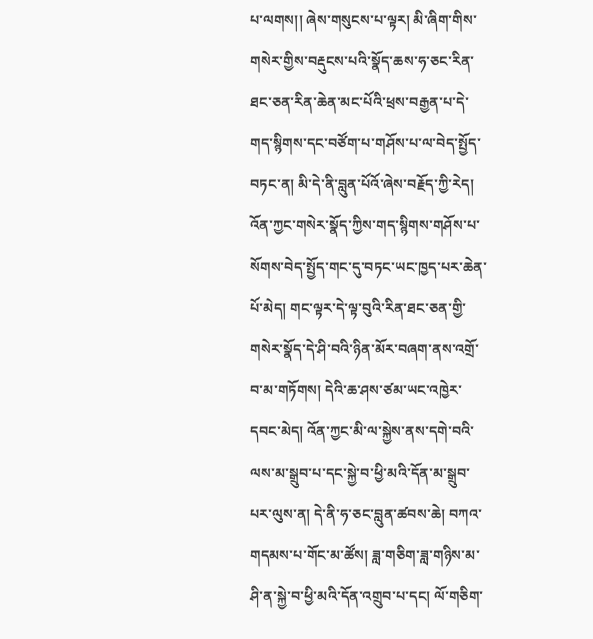པ་ལགས།། ཞེས་གསུངས་པ་ལྟར། མི་ཞིག་གིས་གསེར་གྱིས་བརྡུངས་པའི་སྣོད་ཆས་ཧ་ཅང་རིན་ཐང་ཅན་རིན་ཆེན་མང་པོའི་ཕྲས་བརྒྱན་པ་དེ་གད་སྙིགས་དང་བཙོག་པ་གཤོས་པ་ལ་བེད་སྤྱོད་བཏང་ན། མི་དེ་ནི་བླུན་པོའོ་ཞེས་བརྗོད་ཀྱི་རེད། འོན་ཀྱང་གསེར་སྣོད་ཀྱིས་གད་སྙིགས་གཤོས་པ་སོགས་བེད་སྤྱོད་གང་དུ་བཏང་ཡང་ཁྱད་པར་ཆེན་པོ་མེད། གང་ལྟར་དེ་ལྟ་བུའི་རིན་ཐང་ཅན་གྱི་གསེར་སྣོད་དེ་ཤི་བའི་ཉིན་མོར་བཞག་ནས་འགྲོ་བ་མ་གཏོགས། དེའི་ཆ་ཤས་ཙམ་ཡང་འཁྱེར་དབང་མེད། འོན་ཀྱང་མི་ལ་སྐྱེས་ནས་དགེ་བའི་ལས་མ་སྒྲུབ་པ་དང་སྐྱེ་བ་ཕྱི་མའི་དོན་མ་སྒྲུབ་པར་ལུས་ན། དེ་ནི་ཧ་ཅང་བླུན་ཚབས་ཆེ། བཀའ་གདམས་པ་གོང་མ་ཚོས། ཟླ་གཅིག་ཟླ་གཉིས་མ་ཤི་ན་སྐྱེ་བ་ཕྱི་མའི་དོན་འགྲུབ་པ་དང། ལོ་གཅིག་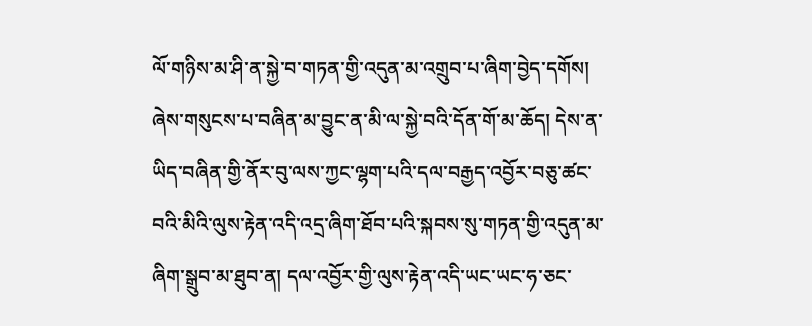ལོ་གཉིས་མ་ཤི་ན་སྐྱེ་བ་གཏན་གྱི་འདུན་མ་འགྲུབ་པ་ཞིག་བྱེད་དགོས། ཞེས་གསུངས་པ་བཞིན་མ་བྱུང་ན་མི་ལ་སྐྱེ་བའི་དོན་གོ་མ་ཆོད། དེས་ན་ཡིད་བཞིན་གྱི་ནོར་བུ་ལས་ཀྱང་ལྷག་པའི་དལ་བརྒྱད་འབྱོར་བཅུ་ཚང་བའི་མིའི་ལུས་རྟེན་འདི་འདྲ་ཞིག་ཐོབ་པའི་སྐབས་སུ་གཏན་གྱི་འདུན་མ་ཞིག་སྒྲུབ་མ་ཐུབ་ན། དལ་འབྱོར་གྱི་ལུས་རྟེན་འདི་ཡང་ཡང་ཧ་ཅང་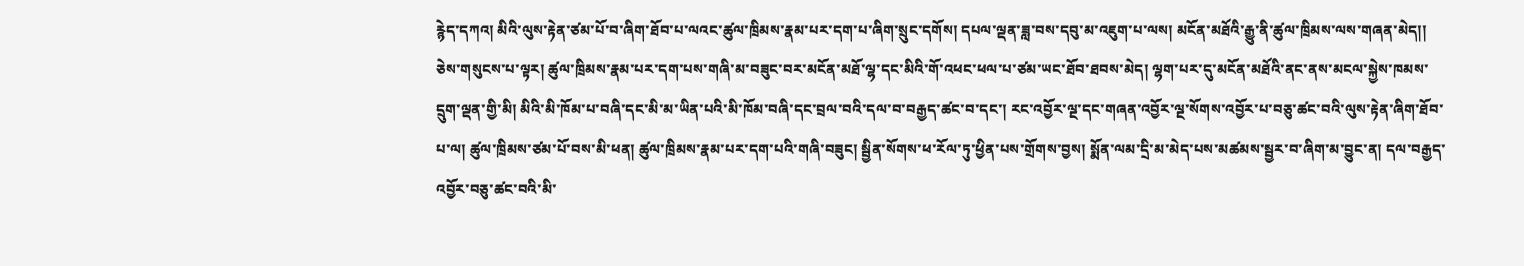རྙེད་དཀའ། མིའི་ལུས་རྟེན་ཙམ་པོ་བ་ཞིག་ཐོབ་པ་ལའང་ཚུལ་ཁྲིམས་རྣམ་པར་དག་པ་ཞིག་སྲུང་དགོས། དཔལ་ལྡན་ཟླ་བས་དབུ་མ་འཇུག་པ་ལས། མངོན་མཐོའི་རྒྱུ་ནི་ཚུལ་ཁྲིམས་ལས་གཞན་མེད།། ཅེས་གསུངས་པ་ལྟར། ཚུལ་ཁྲིམས་རྣམ་པར་དག་པས་གཞི་མ་བཟུང་བར་མངོན་མཐོ་ལྷ་དང་མིའི་གོ་འཕང་ཕལ་པ་ཙམ་ཡང་ཐོབ་ཐབས་མེད། ལྷག་པར་དུ་མངོན་མཐོའི་ནང་ནས་མངལ་སྐྱེས་ཁམས་དྲུག་ལྡན་གྱི་མི། མིའི་མི་ཁོམ་པ་བཞི་དང་མི་མ་ཡིན་པའི་མི་ཁོམ་བཞི་དང་བྲལ་བའི་དལ་བ་བརྒྱད་ཚང་བ་དང་། རང་འབྱོར་ལྔ་དང་གཞན་འབྱོར་ལྔ་སོགས་འབྱོར་པ་བཅུ་ཚང་བའི་ལུས་རྟེན་ཞིག་ཐོབ་པ་ལ། ཚུལ་ཁྲིམས་ཙམ་པོ་བས་མི་ཕན། ཚུལ་ཁྲིམས་རྣམ་པར་དག་པའི་གཞི་བཟུང། སྦྱིན་སོགས་ཕ་རོལ་ཏུ་ཕྱིན་པས་གྲོགས་བྱས། སྨོན་ལམ་དྲི་མ་མེད་པས་མཚམས་སྦྱར་བ་ཞིག་མ་བྱུང་ན། དལ་བརྒྱད་འབྱོར་བཅུ་ཚང་བའི་མི་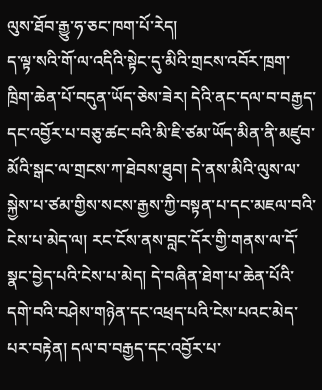ལུས་ཐོབ་རྒྱུ་ཧ་ཅང་ཁག་པོ་རེད།
ད་ལྟ་སའི་གོ་ལ་འདིའི་སྟེང་དུ་མིའི་གྲངས་འབོར་ཁྲག་ཁྲིག་ཆེན་པོ་བདུན་ཡོད་ཅེས་ཟེར། དེའི་ནང་དལ་བ་བརྒྱད་དང་འབྱོར་པ་བཅུ་ཚང་བའི་མི་ཇི་ཙམ་ཡོད་མིན་ནི་མཛུབ་མོའི་སྒང་ལ་གྲངས་ཀ་ཐེབས་ཐུབ། དེ་ནས་མིའི་ལུས་ལ་སྐྱེས་པ་ཙམ་གྱིས་སངས་རྒྱས་ཀྱི་བསྟན་པ་དང་མཇལ་བའི་ངེས་པ་མེད་ལ། རང་ངོས་ནས་བླང་དོར་གྱི་གནས་ལ་དོ་སྣང་བྱེད་པའི་ངེས་པ་མེད། དེ་བཞིན་ཐེག་པ་ཆེན་པོའི་དགེ་བའི་བཤེས་གཉེན་དང་འཕྲད་པའི་ངེས་པའང་མེད་པར་བརྟེན། དལ་བ་བརྒྱད་དང་འབྱོར་པ་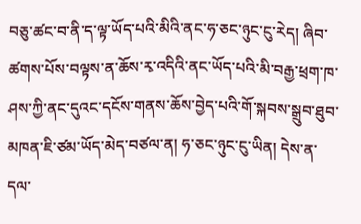བཅུ་ཚང་བ་ནི་ད་ལྟ་ཡོད་པའི་མིའི་ནང་ཧ་ཅང་ཉུང་ངུ་རེད། ཞིབ་ཚགས་པོས་བལྟས་ན་ཆོས་རྭ་འདིའི་ནང་ཡོད་པའི་མི་བརྒྱ་ཕྲག་ཁ་ཤས་ཀྱི་ནང་དུའང་དངོས་གནས་ཆོས་བྱེད་པའི་གོ་སྐབས་སྒྲུབ་ཐུབ་མཁན་ཇི་ཙམ་ཡོད་མེད་བཙལ་ན། ཧ་ཅང་ཉུང་ངུ་ཡིན། དེས་ན་དལ་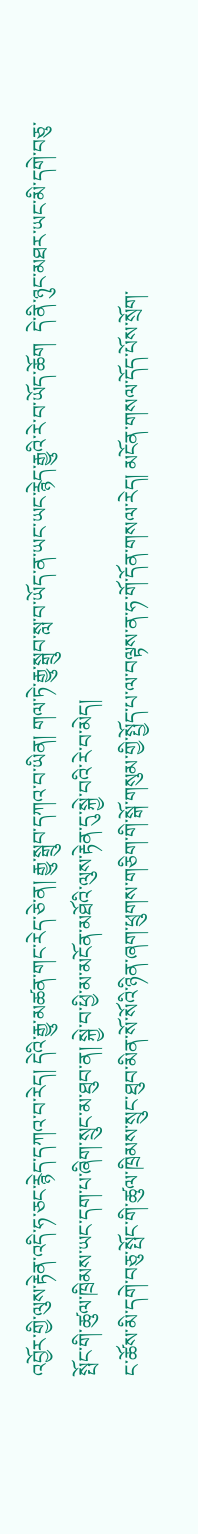འབྱོར་གྱི་ལུས་རྟེན་འདི་ཧ་ཅང་རྙེད་དཀའ་བ་རེད། དེའི་རྒྱུ་མཚན་གང་རེད་ཅེ་ན། རྒྱུ་སྒྲུབ་དཀའ་བ་ཡིན། གལ་ཏེ་རྒྱུ་སྒྲུབ་སླ་བ་ཡོད་ན་ཡང་ཡང་རྙེད་རྒྱུའི་རེ་བ་ཡོད་ཆོག  དེ་ནི་ཉུང་མཐར་ཡང་མི་དགེ་བཅུ་སྤོང་གི་ཚུལ་ཁྲིམས་ཡང་དག་པ་ཞིག་སྲུང་མ་ཐུབ་ན། སྐྱེ་བ་ཕྱི་མ་མངོན་མཐོའི་ལུས་རྟེན་དུ་སྐྱེ་བའི་རེ་བ་མེད།
ང་ཚོས་མི་དགེ་བཅུ་སྤོང་གི་ཚུལ་ཁྲིམས་སྲུང་ཐུབ་མིན་སོ་སོའི་ཉིན་ཞག་ཕྲུགས་གཅིག་གི་སྒོ་གསུམ་གྱི་སྤྱོད་པ་ལ་བལྟས་ན་ཧ་གོ་དོན་གསལ་རེད། མངོན་གསལ་དོད་པོས་སྲོག་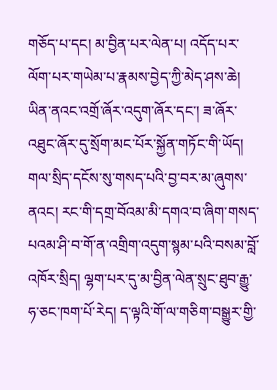གཅོད་པ་དང། མ་བྱིན་པར་ལེན་པ། འདོད་པར་ལོག་པར་གཡེམ་པ་རྣམས་བྱེད་ཀྱི་མེད་ཤས་ཆེ། ཡིན་ནའང་འགྲོ་ཞོར་འདུག་ཞོར་དང་། ཟ་ཞོར་འཐུང་ཞོར་དུ་སྲོག་མང་པོར་སྐྱོན་གཏོང་གི་ཡོད། གལ་སྲིད་དངོས་སུ་གསད་པའི་བྱ་བར་མ་ཞུགས་ནའང། རང་གི་དགྲ་བོའམ་མི་དགའ་བ་ཞིག་གསད་པའམ་ཤི་བ་གོ་ན་འགྲིག་འདུག་སྙམ་པའི་བསམ་བློ་འཁོར་སྲིད། ལྷག་པར་དུ་མ་བྱིན་ལེན་སྲུང་ཐུབ་རྒྱུ་ཧ་ཅང་ཁག་པོ་རེད། ད་ལྟའི་གོ་ལ་གཅིག་བསྒྱུར་གྱི་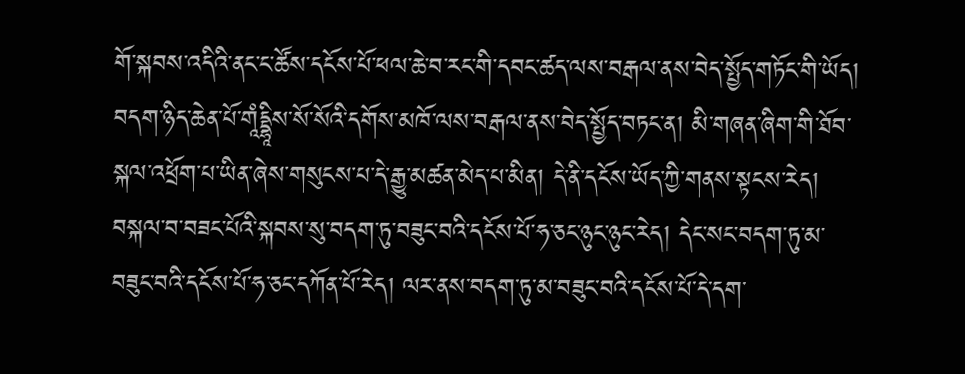གོ་སྐབས་འདིའི་ནང་ང་ཚོས་དངོས་པོ་ཕལ་ཆེ་བ་རང་གི་དབང་ཚད་ལས་བརྒལ་ནས་བེད་སྤྱོད་གཏོང་གི་ཡོད། བདག་ཉིད་ཆེན་པོ་གཱཾདྡྷཱིས་སོ་སོའི་དགོས་མཁོ་ལས་བརྒལ་ནས་བེད་སྤྱོད་བཏང་ན། མི་གཞན་ཞིག་གི་ཐོབ་སྐལ་འཕྲོག་པ་ཡིན་ཞེས་གསུངས་པ་དེ་རྒྱུ་མཚན་མེད་པ་མིན། དེ་ནི་དངོས་ཡོད་ཀྱི་གནས་སྟངས་རེད། བསྐལ་བ་བཟང་པོའི་སྐབས་སུ་བདག་ཏུ་བཟུང་བའི་དངོས་པོ་ཧ་ཅང་ཉུང་ཉུང་རེད། དེང་སང་བདག་ཏུ་མ་བཟུང་བའི་དངོས་པོ་ཧ་ཅང་དཀོན་པོ་རེད། ལར་ནས་བདག་ཏུ་མ་བཟུང་བའི་དངོས་པོ་དེ་དག་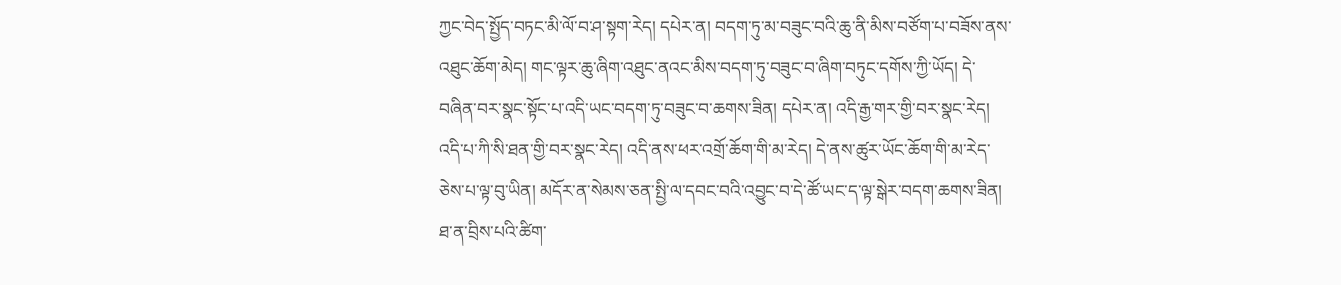ཀྱང་བེད་སྤྱོད་བཏང་མི་ལོ་བ་ཤ་སྟག་རེད། དཔེར་ན། བདག་ཏུ་མ་བཟུང་བའི་ཆུ་ནི་མིས་བཙོག་པ་བཟོས་ནས་འཐུང་ཆོག་མེད། གང་ལྟར་ཆུ་ཞིག་འཐུང་ནའང་མིས་བདག་ཏུ་བཟུང་བ་ཞིག་བཏུང་དགོས་ཀྱི་ཡོད། དེ་བཞིན་བར་སྣང་སྟོང་པ་འདི་ཡང་བདག་ཏུ་བཟུང་བ་ཆགས་ཟིན། དཔེར་ན། འདི་རྒྱ་གར་གྱི་བར་སྣང་རེད། འདི་པ་ཀི་སི་ཐན་གྱི་བར་སྣང་རེད། འདི་ནས་ཕར་འགྲོ་ཆོག་གི་མ་རེད། དེ་ནས་ཚུར་ཡོང་ཆོག་གི་མ་རེད་ཅེས་པ་ལྟ་བུ་ཡིན། མདོར་ན་སེམས་ཅན་སྤྱི་ལ་དབང་བའི་འབྱུང་བ་དེ་ཚོ་ཡང་ད་ལྟ་སྒེར་བདག་ཆགས་ཟིན། ཐ་ན་བྲིས་པའི་ཚིག་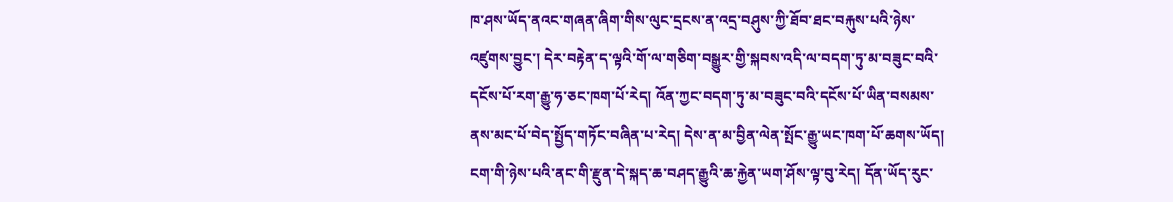ཁ་ཤས་ཡོད་ནའང་གཞན་ཞིག་གིས་ལུང་དྲངས་ན་འདྲ་བཤུས་ཀྱི་ཐོབ་ཐང་བརྐུས་པའི་ཉེས་འཛུགས་བྱུང་། དེར་བརྟེན་ད་ལྟའི་གོ་ལ་གཅིག་བསྒྱུར་གྱི་སྐབས་འདི་ལ་བདག་ཏུ་མ་བཟུང་བའི་དངོས་པོ་རག་རྒྱུ་ཧ་ཅང་ཁག་པོ་རེད། འོན་ཀྱང་བདག་ཏུ་མ་བཟུང་བའི་དངོས་པོ་ཡིན་བསམས་ནས་མང་པོ་བེད་སྤྱོད་གཏོང་བཞིན་པ་རེད། དེས་ན་མ་བྱིན་ལེན་སྤོང་རྒྱུ་ཡང་ཁག་པོ་ཆགས་ཡོད།
ངག་གི་ཉེས་པའི་ནང་གི་རྫུན་དེ་སྐད་ཆ་བཤད་རྒྱུའི་ཆ་རྐྱེན་ཡག་ཤོས་ལྟ་བུ་རེད། དོན་ཡོད་རུང་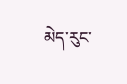མེད་རུང་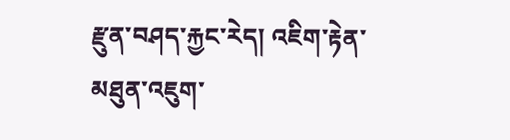རྫུན་བཤད་རྐྱང་རེད། འཇིག་རྟེན་མཐུན་འཇུག་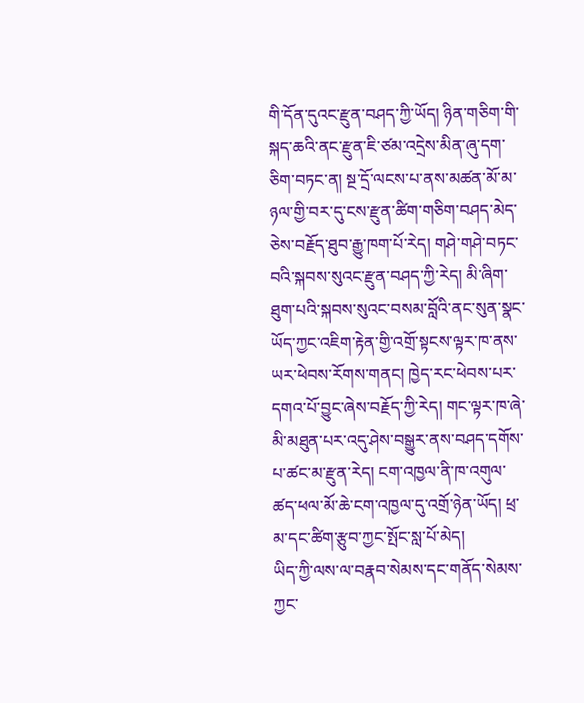གི་དོན་དུའང་རྫུན་བཤད་ཀྱི་ཡོད། ཉིན་གཅིག་གི་སྐད་ཆའི་ནང་རྫུན་ཇི་ཙམ་འདྲེས་མིན་ཞུ་དག་ཅིག་བཏང་ན། སྔ་དྲོ་ལངས་པ་ནས་མཚན་མོ་མ་ཉལ་གྱི་བར་དུ་ངས་རྫུན་ཚིག་གཅིག་བཤད་མེད་ཅེས་བརྗོད་ཐུབ་རྒྱུ་ཁག་པོ་རེད། གཤེ་གཤེ་བཏང་བའི་སྐབས་སུའང་རྫུན་བཤད་ཀྱི་རེད། མི་ཞིག་ཐུག་པའི་སྐབས་སུའང་བསམ་བློའི་ནང་སུན་སྣང་ཡོད་ཀྱང་འཇིག་རྟེན་གྱི་འགྲོ་སྟངས་ལྟར་ཁ་ནས་ཡར་ཕེབས་རོགས་གནང། ཁྱེད་རང་ཕེབས་པར་དགའ་པོ་བྱུང་ཞེས་བརྗོད་ཀྱི་རེད། གང་ལྟར་ཁ་ཞེ་མི་མཐུན་པར་འདུ་ཤེས་བསྒྱུར་ནས་བཤད་དགོས་པ་ཚང་མ་རྫུན་རེད། ངག་འཁྱལ་ནི་ཁ་འགུལ་ཚད་ཕལ་མོ་ཆེ་ངག་འཁྱལ་དུ་འགྲོ་ཉེན་ཡོད། ཕྲ་མ་དང་ཚིག་རྩུབ་ཀྱང་སྤོང་སླ་པོ་མེད།
ཡིད་ཀྱི་ལས་ལ་བརྣབ་སེམས་དང་གནོད་སེམས་ཀྱང་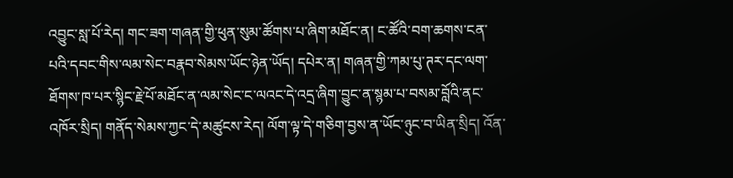འབྱུང་སླ་པོ་རེད། གང་ཟག་གཞན་གྱི་ཕུན་སུམ་ཚོགས་པ་ཞིག་མཐོང་ན། ང་ཚོའི་བག་ཆགས་ངན་པའི་དབང་གིས་ལམ་སེང་བརྣབ་སེམས་ཡོང་ཉེན་ཡོད། དཔེར་ན། གཞན་གྱི་ཀམ་པུ་ཊར་དང་ལག་ཐོགས་ཁ་པར་སྙིང་རྗེ་པོ་མཐོང་ན་ལམ་སེང་ང་ལའང་དེ་འདྲ་ཞིག་བྱུང་ན་སྙམ་པ་བསམ་བློའི་ནང་འཁོར་སྲིད། གནོད་སེམས་ཀྱང་དེ་མཚུངས་རེད། ལོག་ལྟ་དེ་གཅིག་བྱས་ན་ཡོང་ཉུང་བ་ཡིན་སྲིད། འོན་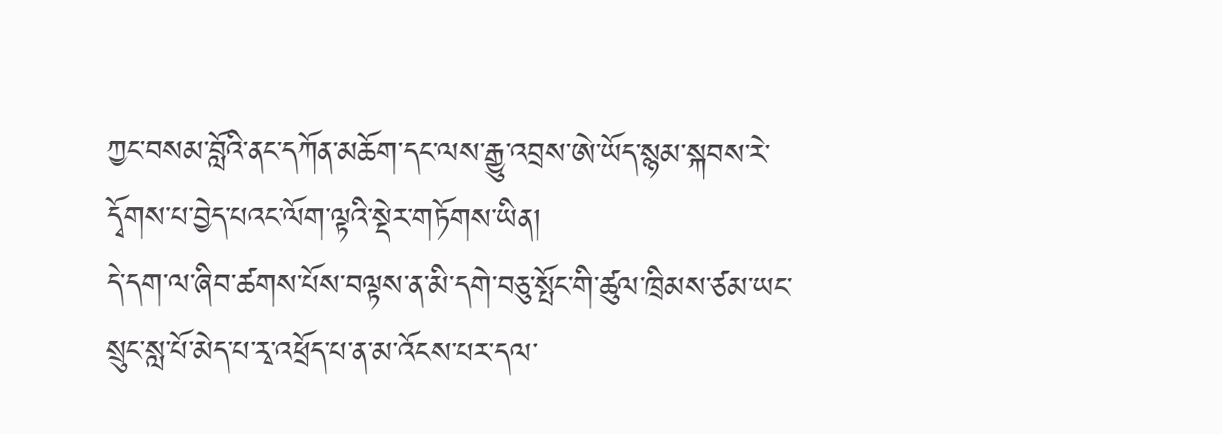ཀྱང་བསམ་བློའི་ནང་དཀོན་མཆོག་དང་ལས་རྒྱུ་འབྲས་ཨེ་ཡོད་སྙམ་སྐབས་རེ་དྭོགས་པ་བྱེད་པའང་ལོག་ལྟའི་སྡེར་གཏོགས་ཡིན།
དེ་དག་ལ་ཞིབ་ཚགས་པོས་བལྟས་ན་མི་དགེ་བཅུ་སྤོང་གི་ཚུལ་ཁྲིམས་ཙམ་ཡང་སྲུང་སླ་པོ་མེད་པ་རྭ་འཕྲོད་པ་ན་མ་འོངས་པར་དལ་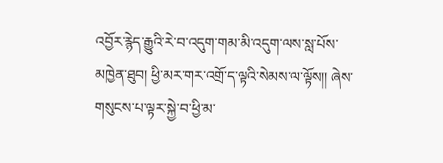འབྱོར་རྙེད་རྒྱུའི་རེ་བ་འདུག་གམ་མི་འདུག་ལས་སླ་པོས་མཁྱེན་ཐུབ། ཕྱི་མར་གར་འགྲོ་ད་ལྟའི་སེམས་ལ་ལྟོས།། ཞེས་གསུངས་པ་ལྟར་སྐྱེ་བ་ཕྱི་མ་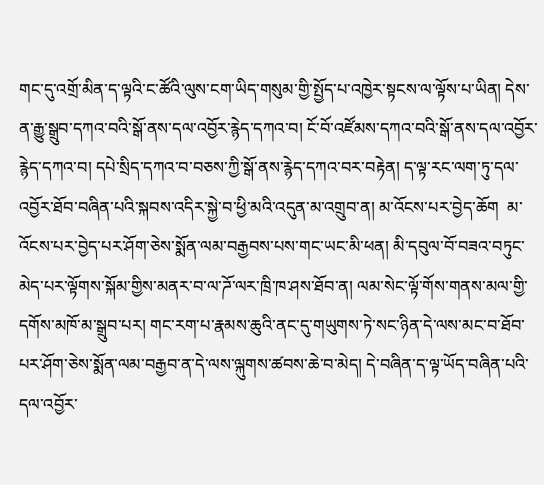གང་དུ་འགྲོ་མིན་ད་ལྟའི་ང་ཚོའི་ལུས་ངག་ཡིད་གསུམ་གྱི་སྤྱོད་པ་འཁྱེར་སྟངས་ལ་ལྟོས་པ་ཡིན། དེས་ན་རྒྱུ་སྒྲུབ་དཀའ་བའི་སྒོ་ནས་དལ་འབྱོར་རྙེད་དཀའ་བ། ངོ་བོ་འཛོམས་དཀའ་བའི་སྒོ་ནས་དལ་འབྱོར་རྙེད་དཀའ་བ། དཔེ་སྲིད་དཀའ་བ་བཅས་ཀྱི་སྒོ་ནས་རྙེད་དཀའ་བར་བརྟེན། ད་ལྟ་རང་ལག་ཏུ་དལ་འབྱོར་ཐོབ་བཞིན་པའི་སྐབས་འདིར་སྐྱེ་བ་ཕྱི་མའི་འདུན་མ་འགྲུབ་ན། མ་འོངས་པར་བྱེད་ཆོག  མ་འོངས་པར་བྱེད་པར་ཤོག་ཅེས་སྨོན་ལམ་བརྒྱབས་པས་གང་ཡང་མི་ཕན། མི་དབུལ་བོ་བཟའ་བཏུང་མེད་པར་ལྟོགས་སྐོམ་གྱིས་མནར་བ་ལ་ཌོ་ལར་ཁྲི་ཁ་ཤས་ཐོབ་ན། ལམ་སེང་ལྟོ་གོས་གནས་མལ་གྱི་དགོས་མཁོ་མ་སྒྲུབ་པར། གང་རག་པ་རྣམས་ཆུའི་ནང་དུ་གཡུགས་ཏེ་སང་ཉིན་དེ་ལས་མང་བ་ཐོབ་པར་ཤོག་ཅེས་སྨོན་ལམ་བརྒྱབ་ན་དེ་ལས་ལྐུགས་ཚབས་ཆེ་བ་མེད། དེ་བཞིན་ད་ལྟ་ཡོད་བཞིན་པའི་དལ་འབྱོར་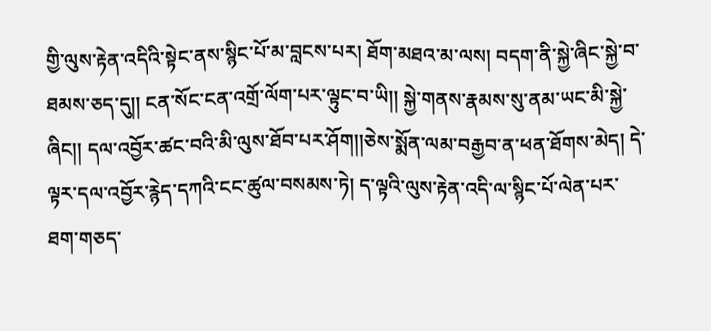གྱི་ལུས་རྟེན་འདིའི་སྟེང་ནས་སྙིང་པོ་མ་བླངས་པར། ཐོག་མཐའ་མ་ལས། བདག་ནི་སྐྱེ་ཞིང་སྐྱེ་བ་ཐམས་ཅད་དུ།། ངན་སོང་ངན་འགྲོ་ལོག་པར་ལྟུང་བ་ཡི།། སྐྱེ་གནས་རྣམས་སུ་ནམ་ཡང་མི་སྐྱེ་ཞིང།། དལ་འབྱོར་ཚང་བའི་མི་ལུས་ཐོབ་པར་ཤོག།།ཅེས་སྨོན་ལམ་བརྒྱབ་ན་ཕན་ཐོགས་མེད། དེ་ལྟར་དལ་འབྱོར་རྙེད་དཀའི་ངང་ཚུལ་བསམས་ཏེ། ད་ལྟའི་ལུས་རྟེན་འདི་ལ་སྙིང་པོ་ལེན་པར་ཐག་གཅད་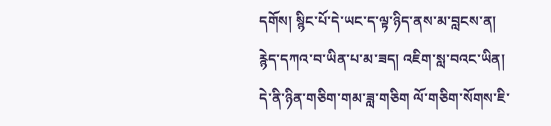དགོས། སྙིང་པོ་དེ་ཡང་ད་ལྟ་ཉིད་ནས་མ་བླངས་ན། རྙེད་དཀའ་བ་ཡིན་པ་མ་ཟད། འཇིག་སླ་བའང་ཡིན། དེ་ནི་ཉིན་གཅིག་གམ་ཟླ་གཅིག ལོ་གཅིག་སོགས་ཇི་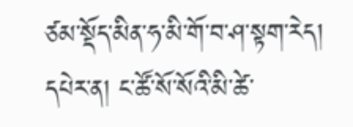ཙམ་སྡོད་མིན་ཧ་མི་གོ་བ་ཤ་སྟག་རེད། དཔེར་ན། ང་ཚོ་སོ་སོའི་མི་ཚེ་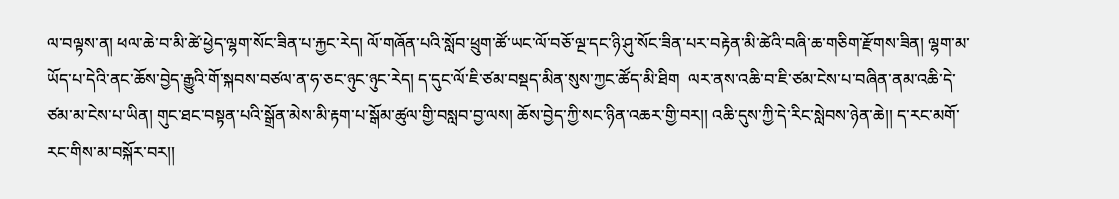ལ་བལྟས་ན། ཕལ་ཆེ་བ་མི་ཚེ་ཕྱེད་ལྷག་སོང་ཟིན་པ་རྐྱང་རེད། ལོ་གཞོན་པའི་སློབ་ཕྲུག་ཚོ་ཡང་ལོ་བཅོ་ལྔ་དང་ཉི་ཤུ་སོང་ཟིན་པར་བརྟེན་མི་ཚེའི་བཞི་ཆ་གཅིག་རྫོགས་ཟིན། ལྷག་མ་ཡོད་པ་དེའི་ནང་ཆོས་བྱེད་རྒྱུའི་གོ་སྐབས་བཙལ་ན་ཧ་ཅང་ཉུང་ཉུང་རེད། ད་དུང་ལོ་ཇི་ཙམ་བསྡད་མིན་སུས་ཀྱང་ཚོད་མི་ཐིག  ལར་ནས་འཆི་བ་ཇི་ཙམ་ངེས་པ་བཞིན་ནམ་འཆི་དེ་ཙམ་མ་ངེས་པ་ཡིན། གུང་ཐང་བསྟན་པའི་སྒྲོན་མེས་མི་རྟག་པ་སྒོམ་ཚུལ་གྱི་བསླབ་བྱ་ལས། ཆོས་བྱེད་ཀྱི་སང་ཉིན་འཆར་གྱི་བར།། འཆི་དུས་ཀྱི་དེ་རིང་སླེབས་ཉེན་ཆེ།། ད་རང་མགོ་རང་གིས་མ་བསྐོར་བར།།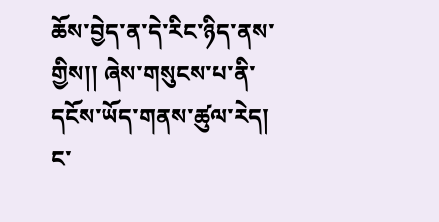ཆོས་བྱེད་ན་དེ་རིང་ཉིད་ནས་གྱིས།། ཞེས་གསུངས་པ་ནི་དངོས་ཡོད་གནས་ཚུལ་རེད། ང་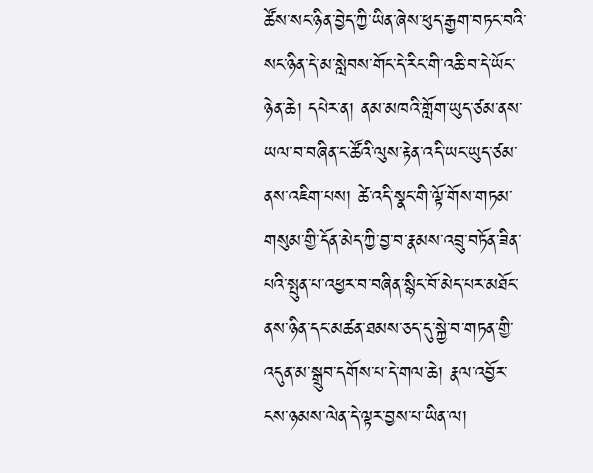ཚོས་སང་ཉིན་བྱེད་ཀྱི་ཡིན་ཞེས་ཕུད་རྒྱག་བཏང་བའི་སང་ཉིན་དེ་མ་སླེབས་གོང་དེ་རིང་གི་འཆི་བ་དེ་ཡོང་ཉེན་ཆེ། དཔེར་ན། ནམ་མཁའི་གློག་ཡུད་ཙམ་ནས་ཡལ་བ་བཞིན་ང་ཚོའི་ལུས་རྟེན་འདི་ཡང་ཡུད་ཙམ་ནས་འཇིག་པས། ཚེ་འདི་སྣང་གི་ལྟོ་གོས་གཏམ་གསུམ་གྱི་དོན་མེད་ཀྱི་བྱ་བ་རྣམས་འབྲུ་བཏོན་ཟིན་པའི་སྤུན་པ་འཕྱར་བ་བཞིན་སྙིང་བོ་མེད་པར་མཐོང་ནས་ཉིན་དང་མཚན་ཐམས་ཅད་དུ་སྐྱེ་བ་གཏན་གྱི་འདུན་མ་སྒྲུབ་དགོས་པ་དེ་གལ་ཆེ། རྣལ་འབྱོར་ངས་ཉམས་ལེན་དེ་ལྟར་བྱས་པ་ཡིན་ལ།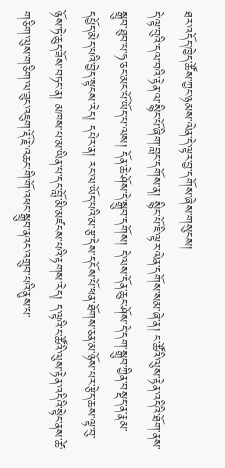ཐར་འདོད་ཁྱེད་ཚོས་ཀྱང་ཉམས་ལེན་དེ་ལྟར་བྱ་དགོས་ཞེས་གསུངས།
དེ་ལྟ་བུའི་དལ་བའི་རྟེན་ལ་སྙིང་པོ་ཞིག་བླང་དགོས་ན། སྙིང་པོ་ཇི་ལྟར་ལེན་དགོས་སམ་ཞེ་ན། ང་ཚོའི་ལུས་རྟེན་འདིའི་ཐོག་ནས་སྒྲུབ་ཐུབ་པ་ཧ་ཅང་མང་པོ་ཡོད་པ་ལས། དོན་ཆེ་ཤོས་དེ་སྒྲུབ་དགོས། དེ་ལས་དོན་ཆུང་ཤོས་དེ་དག་སྒྲུབ་ཀྱིན་བསྡད་ན་རྣམ་དཔྱོད་མེད་པའི་བྱེད་སྟངས་རེད། དཔེར་ན། རང་ལ་ཡོད་པའི་མ་རྩ་དེས་དངོས་པོ་ཕན་ཐོགས་ཅན་མ་ཉོས་པར་རྩེད་ཆས་ལྟ་བུ་ཉོས་ཏེ་ཆུད་ཟོས་བཏང་ན། མཁས་པ་མ་ཡིན་པ་དང་བློ་མི་མཛངས་པའི་རྟགས་རེད། ད་ལྟའི་ང་ཚོའི་ལུས་རྟེན་འདིའི་སྟེང་ནས་ཚེ་གཅིག་ལུས་གཅིག་ལ་ཟུང་འཇུག་རྡོ་རྗེ་འཆང་གི་གོ་འཕང་སྒྲུབ་ནའང་འགྲུབ་པའི་ནུས་པ་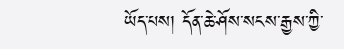ཡོད་པས། དོན་ཆེ་ཤོས་སངས་རྒྱས་ཀྱི་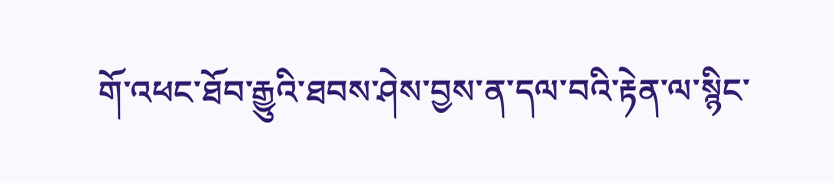གོ་འཕང་ཐོབ་རྒྱུའི་ཐབས་ཤེས་བྱས་ན་དལ་བའི་རྟེན་ལ་སྙིང་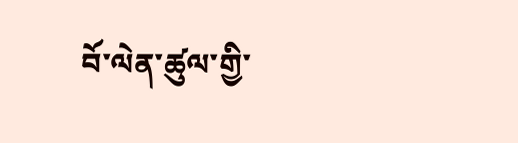བོ་ལེན་ཚུལ་གྱི་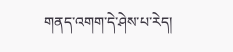གནད་འགག་དེ་ཤེས་པ་རེད།